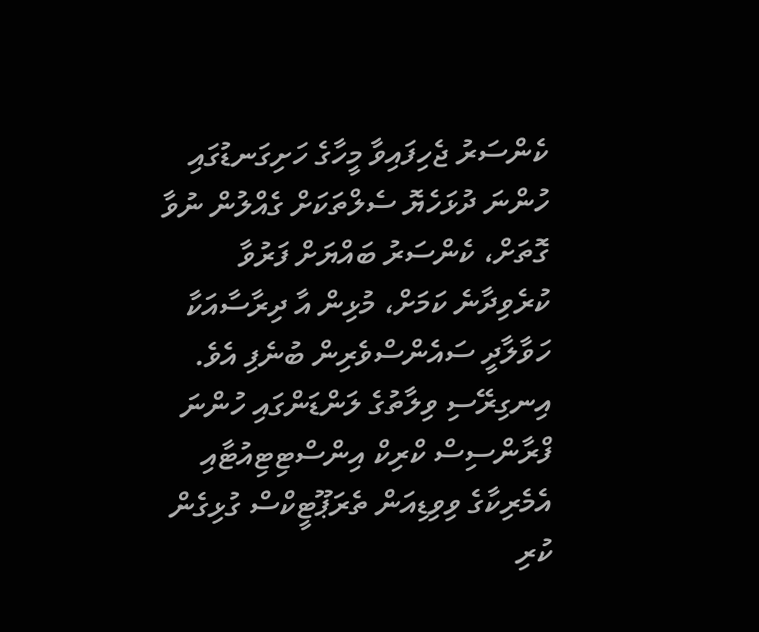ކެންސަރު ޖެހިފައިވާ މީހާގެ ހަށިގަނޑުގައި ހުންނަ ދުޅަހެޔޮ ސެލްތަކަށް ގެއްލުން ނުވާ ގޮތަށް، ކެންސަރު ބައްޔަށް ފަރުވާ ކުރެވިދާނެ ކަމަށް، މުޅިން އާ ދިރާސާއަކާ ހަވާލާދީ ސައެންސްވެރިން ބުނެފި އެވެ.
އިނގިރޭސި ވިލާތުގެ ލަންޑަންގައި ހުންނަ ފްރާންސިސް ކްރިކް އިންސްޓިޓިއުޓާއި އެމެރިކާގެ ވިވިޑިއަން ތެރަޕޫޓީކްސް ގުޅިގެން ކުރި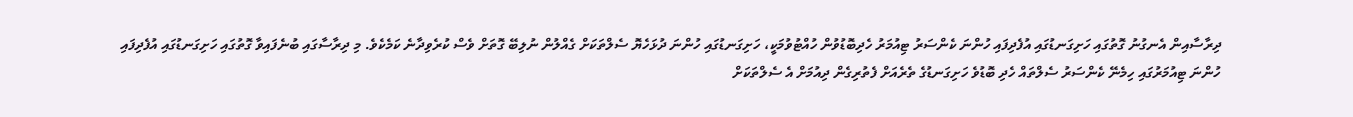ދިރާސާއިން އެނގުނު ގޮތުގައި ހަށިގަނޑުގައި އުފެދިފައި ހުންނަ ކެންސަރު ޓިއުމަރު ހެދިބޮޑުވުން ހުއްޓުވުމަކީ، ހަށިގަނޑުގައި ހުންނަ ދުޅަހެޔޮ ސެލްތަކަށް ގެއްލުން ނުލިބޭ ގޮތަށް ވެސް ކުރެވިދާނެ ކަމެކެވެ. މި ދިރާސާގައި ބުނެފައިވާ ގޮތުގައި ހަށިގަނޑުގައި އުފެދިފައި ހުންނަ ޓިއުމަރުގައި ހިމެނޭ ކެންސަރު ސެލްތައް ހެދި ބޮޑުވެ ހަށިގަނޑުގެ ތެރެއަށް ފެތުރިގެން ދިއުމަށް އެ ސެލްތަކަށް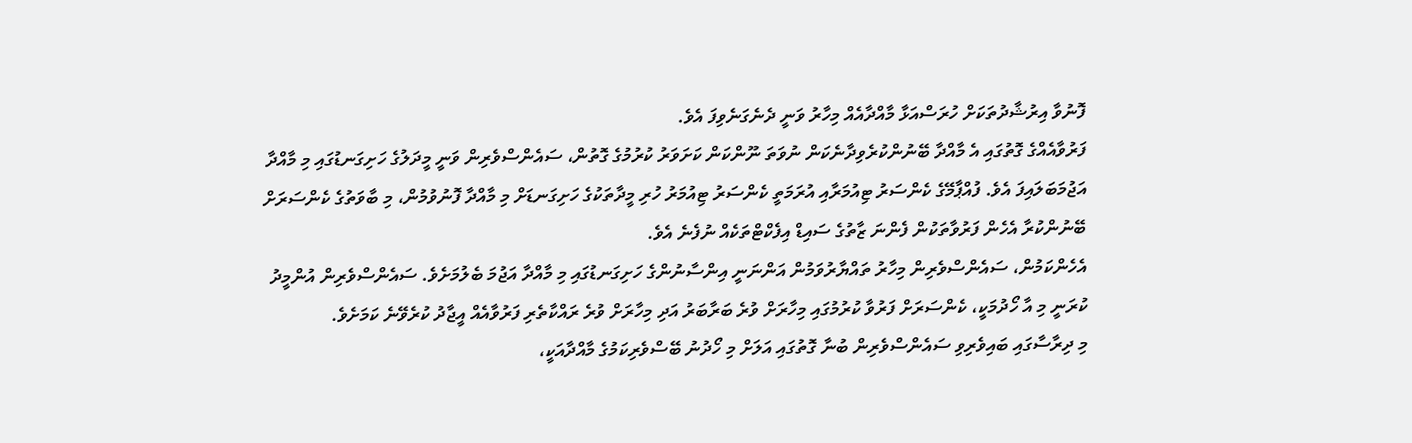ފޮނުވާ އިރުޝާދުތަކަށް ހުރަސްއަޅާ މާއްދާއެއް މިހާރު ވަނީ ދެނެގަނެވިފަ އެވެ.
ފަރުވާއެއްގެ ގޮތުގައި އެ މާއްދާ ބޭނުންކުރެވިދާނެކަން ނުވަތަ ނޫންކަން ކަށަވަރު ކުރުމުގެ ގޮތުން، ސައެންސްވެރިން ވަނީ މީދަލުގެ ހަށިގަނޑުގައި މި މާއްދާ އަޖުމަބަލައިފަ އެވެ. ފުއްޕާމޭގެ ކެންސަރު ޓިއުމަރާއި އުރަމަތީ ކެންސަރު ޓިއުމަރު ހުރި މީދާތަކުގެ ހަށިގަނޑަށް މި މާއްދާ ފޮނުވުމުން، މި ބާވަތުގެ ކެންސަރަށް ބޭނުންކުރާ އެހެން ފަރުވާތަކުން ފެންނަ ޒާތުގެ ސައިޑް އިފެކްޓްތަކެއް ނުފެނެ އެވެ.
އެހެންކަމުން، ސައެންސްވެރިން މިހާރު ތައްޔާރުވަމުން އަންނަނީ އިންސާނުންގެ ހަށިގަނޑުގައި މި މާއްދާ އަޖުމަ ބެލުމަށެވެ. ސައެންސްވެރިން އުންމީދު ކުރަނީ މި އާ ހޯދުމަކީ، ކެންސަރަށް ފަރުވާ ކުރުމުގައި މިހާރަށް ވުރެ ބަރާބަރު އަދި މިހާރަށް ވުރެ ރައްކާތެރި ފަރުވާއެއް އީޖާދު ކުރެވޭނެ ކަމަށެވެ.
މި ދިރާސާގައި ބައިވެރިވި ސައެންސްވެރިން ބުނާ ގޮތުގައި އަލަށް މި ހޯދުނު ބޭސްވެރިކަމުގެ މާއްދާއަކީ،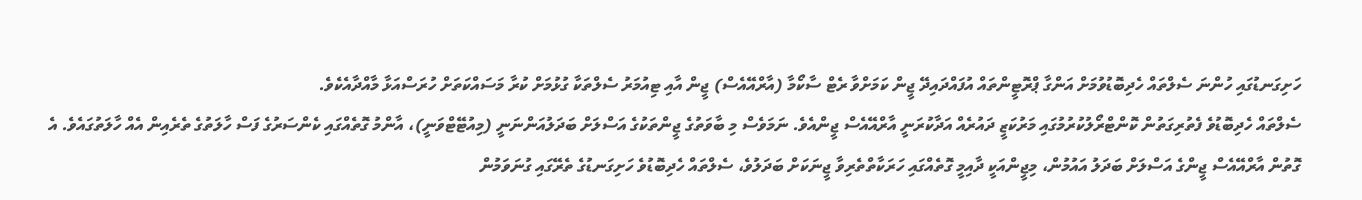ހަށިގަނޑުގައި ހުންނަ ސެލްތައް ހެދިބޮޑުވުމަށް އަންގާ ޕްރޮޓީންތައް އުފައްދައިދޭ ޖީން ކަމަށްވާ ރެޓް ސާކޯމާ (އާރްއޭއެސް) ޖީން އާއި ޓިއުމަރު ސެލްތަކާ ގުޅުމަށް ކުރާ މަސައްކަތަށް ހުރަސްއަޅާ މާއްދާއެކެވެ.
ސެލްތައް ހެދިބޮޑުވެ ފެތުރިގަތުން ކޮންޓްރޯލުކުރުމުގައި މަރުކަޒީ ދައުރެއް އަދާކުރަނީ އާރްއޭއެސް ޖީންއެވެ. ނަމަވެސް މި ބާވަތުގެ ޖީންތަކުގެ އަސްލަށް ބަދަލުއަންނަނީ (މިއުޓޭޓްވަނީ)، އާންމު ގޮތެއްގައި ކެންސަރުގެ ފަސް ހާލަތުގެ ތެރެއިން އެއް ހާލަތުގައެވެ. އެ ގޮތުން އާރްއޭއެސް ޖީންގެ އަސްލަށް ބަދަލު އައުމުން، މިޖީންއަކީ ދާއިމީ ގޮތެއްގައި ހަރަކާތްތެރިވާ ޖީނަކަށް ބަދަލުވެ، ސެލްތައް ހެދިބޮޑުވެ ހަށިގަނޑުގެ ތެރޭގައި ގުނަވަމުން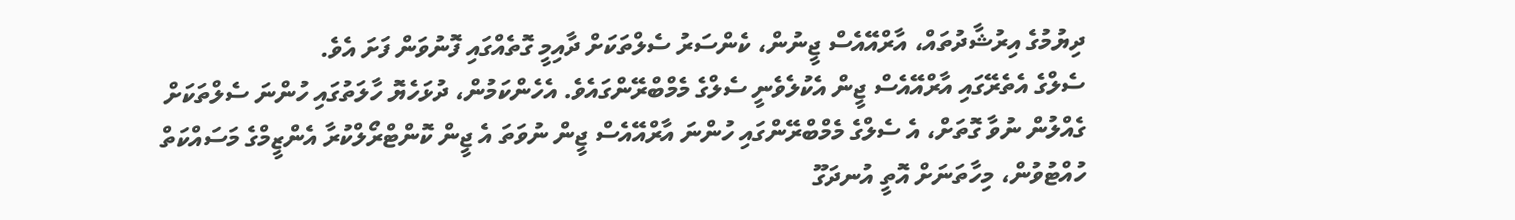ދިޔުމުގެ އިރުޝާދުތައް، އާރްއޭއެސް ޖީނުން، ކެންސަރު ސެލްތަކަށް ދާއިމީ ގޮތެއްގައި ފޮނުވަން ފަށަ އެވެ.
ސެލްގެ އެތެރޭގައި އާރްއޭއެސް ޖީން އެކުލެވެނީ ސެލްގެ މެމްބްރޭންގައެވެ. އެހެންކަމުން، ދުޅަހެޔޮ ހާލަތުގައި ހުންނަ ސެލްތަކަށް ގެއްލުން ނުވާ ގޮތަށް، އެ ސެލްގެ މެމްބްރޭންގައި ހުންނަ އާރްއޭއެސް ޖީން ނުވަތަ އެ ޖީން ކޮންޓްރޯލްކުރާ އެންޒީމްގެ މަސައްކަތް ހުއްޓުވުން، މިހާތަނަށް އޮތީ އުނދަގޫ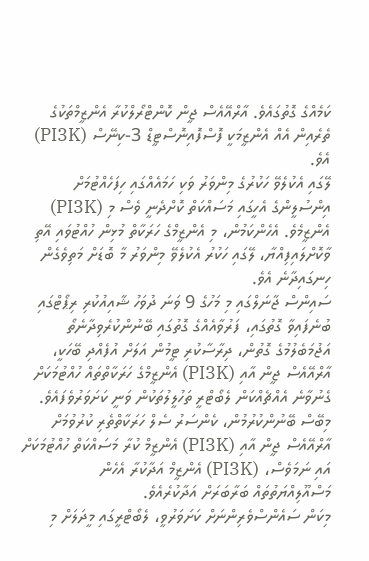ކަމެއްގެ ގޮތުގައެވެ. އާރްއޭއެސް ޖީން ކޮންޓްރޯލްކުރާ އެންޒީމްތަކުގެ ތެރެއިން އެއް އެންޒީމަކީ ފޮސްފޮއިނޮސްޓީޑް 3-ކިނޭސް (PI3K) އެވެ.
ލޭގައި އެކުލެވޭ ހަކުރުގެ މިންވަރު ވަކި ހަމައެއްގައި ހިފަހެއްޓުމަށް އިންސުލީންގެ އެހީގައި މަސައްކަތް ކޮށްދެނީ ވެސް މި (PI3K) އެންޒީމެވެ. އެހެންކަމުން، މި އެންޒީމްގެ ހަރަކާތް މުޅިން ހުއްޓުވައި އޭތި ވާކޮށްލައިފިއްޔާ، ލޭގައި ހަކުރު އެކުލެވޭ މިންވަރު މާ ބޮޑަށް މަތިވެގެން ހިނގައިދާނެ އެވެ.
ސައިންސް ޖާނަލްގައި މި މަހުގެ 9 ވަނަ ދުވަހު ޝާއިއުކުރި ރިޕޯޓްގައި ބުނެފައިވާ ގޮތުގައި، ފަރުވާއެއްގެ ގޮތުގައި ބޭނުންކުރެވިދާނެތޯ އަޖުމަބެލުމުގެ ގޮތުން، ދިރާސާކުރި ޓީމުން އަލަށް އުފެއްދި ބޭހަކީ، އާރްއޭއެސް ޖީން އާއި (PI3K) އެންޒީމްގެ ހަރަކާތްތައް ހުއްޓުމަކަށް ގެނުވާނެ އެއްޗެއްކަން ލެބޯޓްރީ ތަހުލީލުތަކުން ވަނީ ކަށަވަރުވެފައެވެ. މިބޭސް ބޭނުންކުރުމުން، ކެންސަރު ސެލް ހަރަކާތްތެރި ކުރުވުމަށް އާރްއޭއެސް ޖީން އާއި (PI3K) އެންޒީމް ކުރާ މަސައްކަތް ހުއްޓުމަކަށް އައި ނަމަވެސް، (PI3K) އެންޒީމް އަދާކުރާ އެހެން މަސްއޫލިއްޔަތުތައް ބަރާބަރަށް އަދާކުރެއެވެ.
މިކަން ސައެންސްވެރިންނަށް ކަށަވަރުވީ، ލެބޯޓްރީގައި މީދަލަށް މި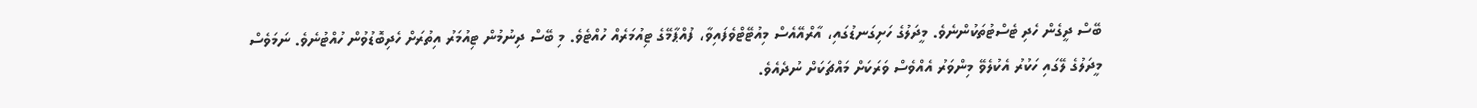ބޭސް ދީގެން ހެދި ޓެސްޓުތަކުންނެވެ. މީދަލުގެ ހަށިގަނޑުގައި، އާރްއޭއެސް މިއުޓޭޓްވެފައިވާ، ފުއްޕާމޭގެ ޓިއުމަރެއް ހުއްޓެވެ. މި ބޭސް ދިނުމުން ޓިއުމަރު އިތުރަށް ހެދިބޮޑުވުން ހުއްޓުނެވެ. ނަމަވެސް މީދަލުގެ ލޭގައި ހަކުރު އެކުލެވޭ މިންވަރު އެއްވެސް ވަރަކަށް މައްޗަކަށް ނުދެއެވެ.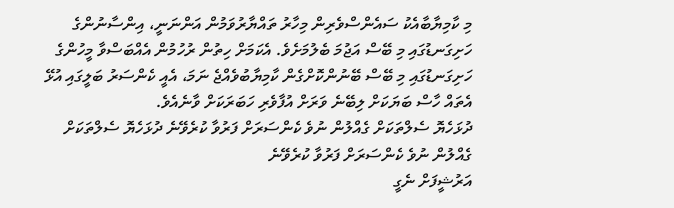މި ކާމިޔާބާއެކު ސައެންސްވެރިން މިހާރު ތައްޔާރުވަމުން އަންނަނީ، އިންސާނުންގެ ހަށިގަނޑުގައި މި ބޭސް އަޖުމަ ބެލުމަށެވެ. އެކަމަށް ހިތުން ރުހުމުން އެއްބަސްވާ މީހުންގެ ހަށިގަނޑުގައި މި ބޭސް ބޭނުންކޮށްގެން ކާމިޔާބުވެއްޖެ ނަމަ، އެއީ ކެންސަރު ބަލީގައި އުޅޭ އެތައް ހާސް ބަޔަކަށް ލިބޭނެ ވަރަށް އުފާވެރި ހަބަރަކަށް ވާނެއެވެ.
ދުޅަހެޔޮ ސެލްތަކަށް ގެއްލުން ނުވެ ކެންސަރަށް ފަރުވާ ކުރެވޭނެ ދުޅަހެޔޮ ސެލްތަކަށް ގެއްލުން ނުވެ ކެންސަރަށް ފަރުވާ ކުރެވޭނެ
އަރުޝީފަށް ނެގީ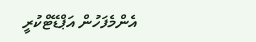އެންމެފަހުން އަޕްޑޭޓްކުރީ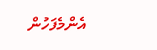އެންމެފަހުން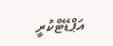އަޕްޑޭޓްކުރީ